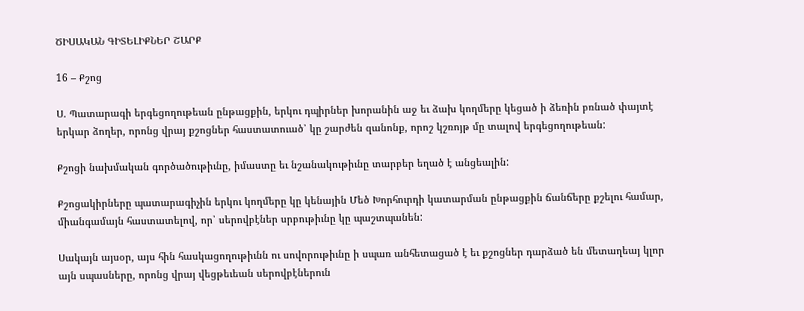ԾԻՍԱԿԱՆ ԳԻՏԵԼԻՔՆԵՐ ՇԱՐՔ

16 – Քշոց

Ս. Պատարագի երգեցողութեան ընթացքին, երկու դպիրներ խորանին աջ եւ ձախ կողմերը կեցած ի ձեռին բռնած փայտէ երկար ձողեր, որոնց վրայ քշոցներ հաստատուած՝ կը շարժեն զանոնք, որոշ կշռոյթ մը տալով երգեցողութեան:

Քշոցի նախմական գործածութիւնը, իմաստը եւ նշանակութիւնը տարբեր եղած է անցեալին:

Քշոցակիրները պատարագիչին երկու կողմերը կը կենային Մեծ Խորհուրդի կատարման ընթացքին ճանճերը քշելու համար, միանգամայն հաստատելով, որ՝ սերովբէներ սրբութիւնը կը պաշտպանեն:

Սակայն այսօր, այս հին հասկացողութիւնն ու սովորութիւնը ի սպառ անհետացած է եւ քշոցներ դարձած են մետաղեայ կլոր այն սպասները, որոնց վրայ վեցթեւեան սերովբէներուն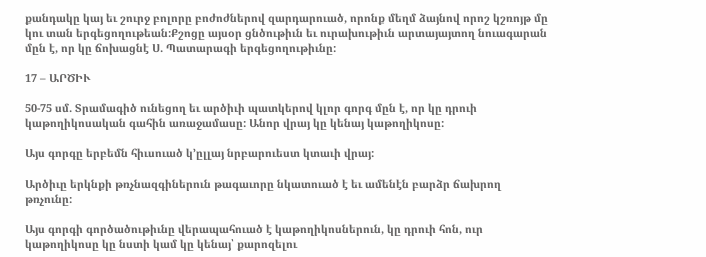քանդակը կայ եւ շուրջ բոլորը բոժոժներով զարդարուած, որոնք մեղմ ձայնով որոշ կշռոյթ մը կու տան երգեցողութեան:Քշոցը այսօր ցնծութիւն եւ ուրախութիւն արտայայտող նուագարան մըն է, որ կը ճոխացնէ Ս. Պատարագի երգեցողութիւնը:

17 – ԱՐԾԻՒ

50-75 սմ. Տրամագիծ ունեցող եւ արծիւի պատկերով կլոր գորգ մըն է, որ կը դրուի կաթողիկոսական գահին առաջամասը: Անոր վրայ կը կենայ կաթողիկոսը:

Այս գորգը երբեմն հիւսուած կ’ըլլայ նրբարուեստ կտաւի վրայ:

Արծիւը երկնքի թռչնազգիներուն թագաւորը նկատուած է եւ ամենէն բարձր ճախրող թռչունը:

Այս գորգի գործածութիւնը վերապահուած է կաթողիկոսներուն, կը դրուի հոն, ուր կաթողիկոսը կը նստի կամ կը կենայ՝ քարոզելու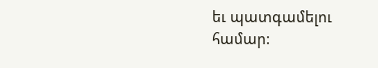եւ պատգամելու համար: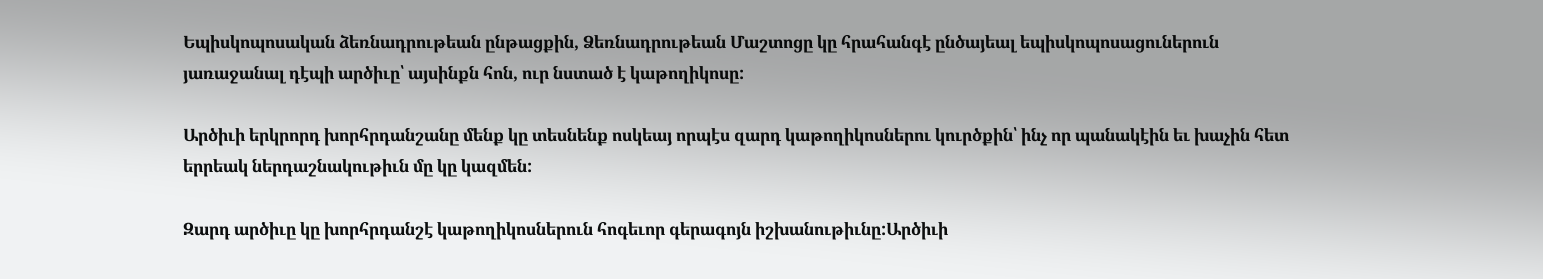Եպիսկոպոսական ձեռնադրութեան ընթացքին, Ձեռնադրութեան Մաշտոցը կը հրահանգէ ընծայեալ եպիսկոպոսացուներուն յառաջանալ դէպի արծիւը՝ այսինքն հոն, ուր նստած է կաթողիկոսը:

Արծիւի երկրորդ խորհրդանշանը մենք կը տեսնենք ոսկեայ որպէս զարդ կաթողիկոսներու կուրծքին՝ ինչ որ պանակէին եւ խաչին հետ երրեակ ներդաշնակութիւն մը կը կազմեն:

Զարդ արծիւը կը խորհրդանշէ կաթողիկոսներուն հոգեւոր գերագոյն իշխանութիւնը:Արծիւի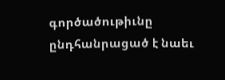գործածութիւնը ընդհանրացած է նաեւ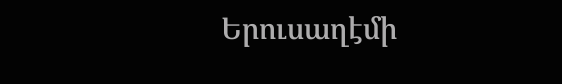Երուսաղէմի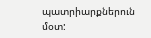պատրիարքներուն մօտ: